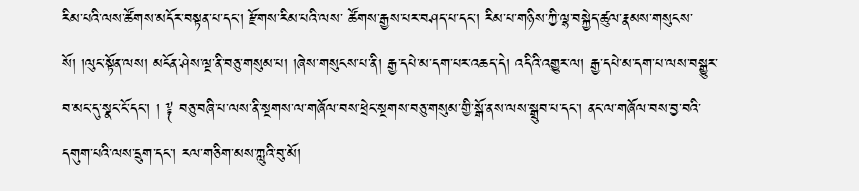རིམ་པའི་ལས་ཚོགས་མདོར་བསྟན་པ་དང་། རྫོགས་རིམ་པའི་ལས་ ཚོགས་རྒྱས་པར་བཤད་པ་དང་། རིམ་པ་གཉིས་ཀྱི་ལྷ་བསྐྱེད་ཚུལ་རྣམས་གསུངས་སོ། །ལུང་སྟོན་ལས། མངོན་ཤེས་ལྔ་ནི་བཅུ་གསུམ་པ། །ཞེས་གསུངས་པ་ནི། རྒྱ་དཔེ་མ་དག་པར་འཆད་དེ། འདིའི་འགྱུར་ལ། རྒྱ་དཔེ་མ་དག་པ་ལས་བསྒྱུར་བ་མང་དུ་སྣང་ངོ་དང་། ། ༈ བཅུ་བཞི་པ་ལས་ནི་སྔགས་ལ་གཞོལ་བས་ཕྲེང་སྔགས་བཅུ་གསུམ་གྱི་སྒོ་ནས་ལས་སྒྲུབ་པ་དང་། ནང་ལ་གཞོལ་བས་བྱ་བའི་དགུག་པའི་ལས་དྲུག་དང་། རལ་གཅིག་མས་ཀླུའི་བུ་མོ།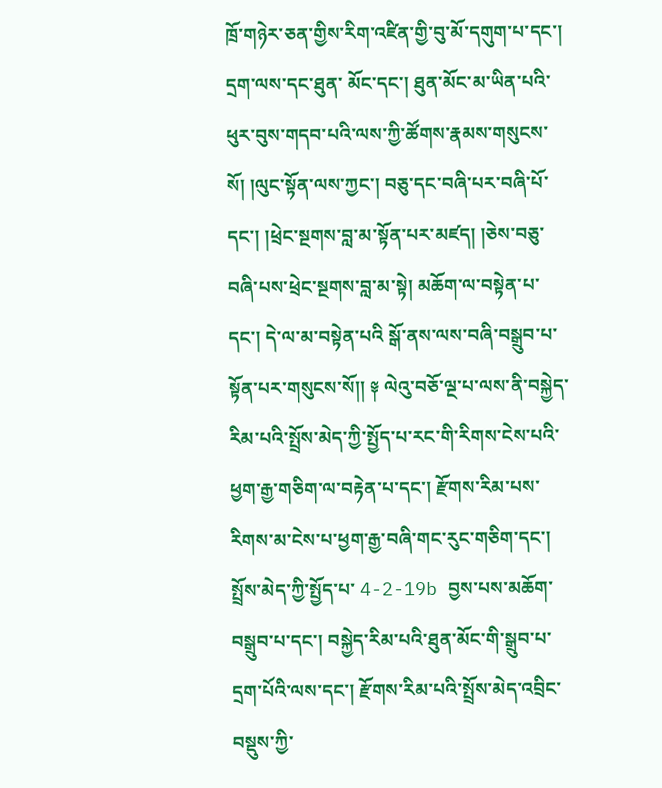ཁྲོ་གཉེར་ཅན་གྱིས་རིག་འཛིན་གྱི་བུ་མོ་དགུག་པ་དང་། དྲག་ལས་དང་ཐུན་ མོང་དང་། ཐུན་མོང་མ་ཡིན་པའི་ཕུར་བུས་གདབ་པའི་ལས་ཀྱི་ཚོགས་རྣམས་གསུངས་སོ། །ལུང་སྟོན་ལས་ཀྱང་། བཅུ་དང་བཞི་པར་བཞི་པོ་དང་། །ཕྲེང་སྔགས་བླ་མ་སྟོན་པར་མཛད། །ཅེས་བཅུ་བཞི་པས་ཕྲེང་སྔགས་བླ་མ་སྟེ། མཆོག་ལ་བསྟེན་པ་དང་། དེ་ལ་མ་བསྟེན་པའི སྒོ་ནས་ལས་བཞི་བསྒྲུབ་པ་སྟོན་པར་གསུངས་སོ།། ༈ ལེའུ་བཅོ་ལྔ་པ་ལས་ནི་བསྐྱེད་རིམ་པའི་སྤྲོས་མེད་ཀྱི་སྤྱོད་པ་རང་གི་རིགས་ངེས་པའི་ཕྱག་རྒྱ་གཅིག་ལ་བརྟེན་པ་དང་། རྫོགས་རིམ་པས་རིགས་མ་ངེས་པ་ཕྱག་རྒྱ་བཞི་གང་རུང་གཅིག་དང་། སྤྲོས་མེད་ཀྱི་སྤྱོད་པ་ 4-2-19b བྱས་པས་མཆོག་བསྒྲུབ་པ་དང་། བསྐྱེད་རིམ་པའི་ཐུན་མོང་གི་སྒྲུབ་པ་དྲག་པོའི་ལས་དང་། རྫོགས་རིམ་པའི་སྤྲོས་མེད་འབྲིང་བསྡུས་ཀྱི་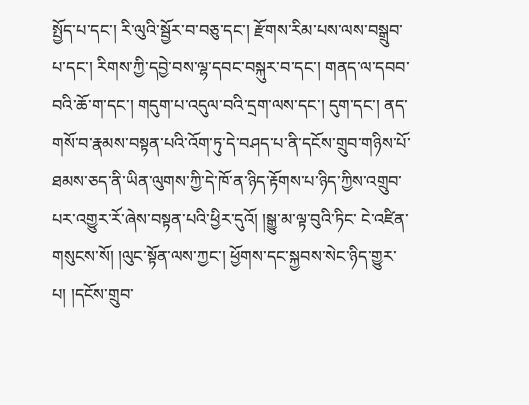སྤྱོད་པ་དང་། རི་ལུའི་སྦྱོར་བ་བཅུ་དང་། རྫོགས་རིམ་པས་ལས་བསྒྲུབ་པ་དང་། རིགས་ཀྱི་དབྱེ་བས་ལྷ་དབང་བསྐུར་བ་དང་། གནད་ལ་དབབ་བའི་ཆོ་ག་དང་། གདུག་པ་འདུལ་བའི་དྲག་ལས་དང་། དུག་དང་། ནད་གསོ་བ་རྣམས་བསྟན་པའི་འོག་ཏུ་དེ་བཤད་པ་ནི་དངོས་གྲུབ་གཉིས་པོ་ཐམས་ཅད་ནི་ཡིན་ལུགས་ཀྱི་དེ་ཁོ་ན་ཉིད་རྟོགས་པ་ཉིད་ཀྱིས་འགྲུབ་པར་འགྱུར་རོ་ཞེས་བསྟན་པའི་ཕྱིར་དུའོ། །སྒྱུ་མ་ལྟ་བུའི་ཏིང་ ངེ་འཛིན་གསུངས་སོ། །ལུང་སྟོན་ལས་ཀྱང་། ཕྱོགས་དང་སྐྱབས་སེང་ཉིད་གྱུར་པ། །དངོས་གྲུབ་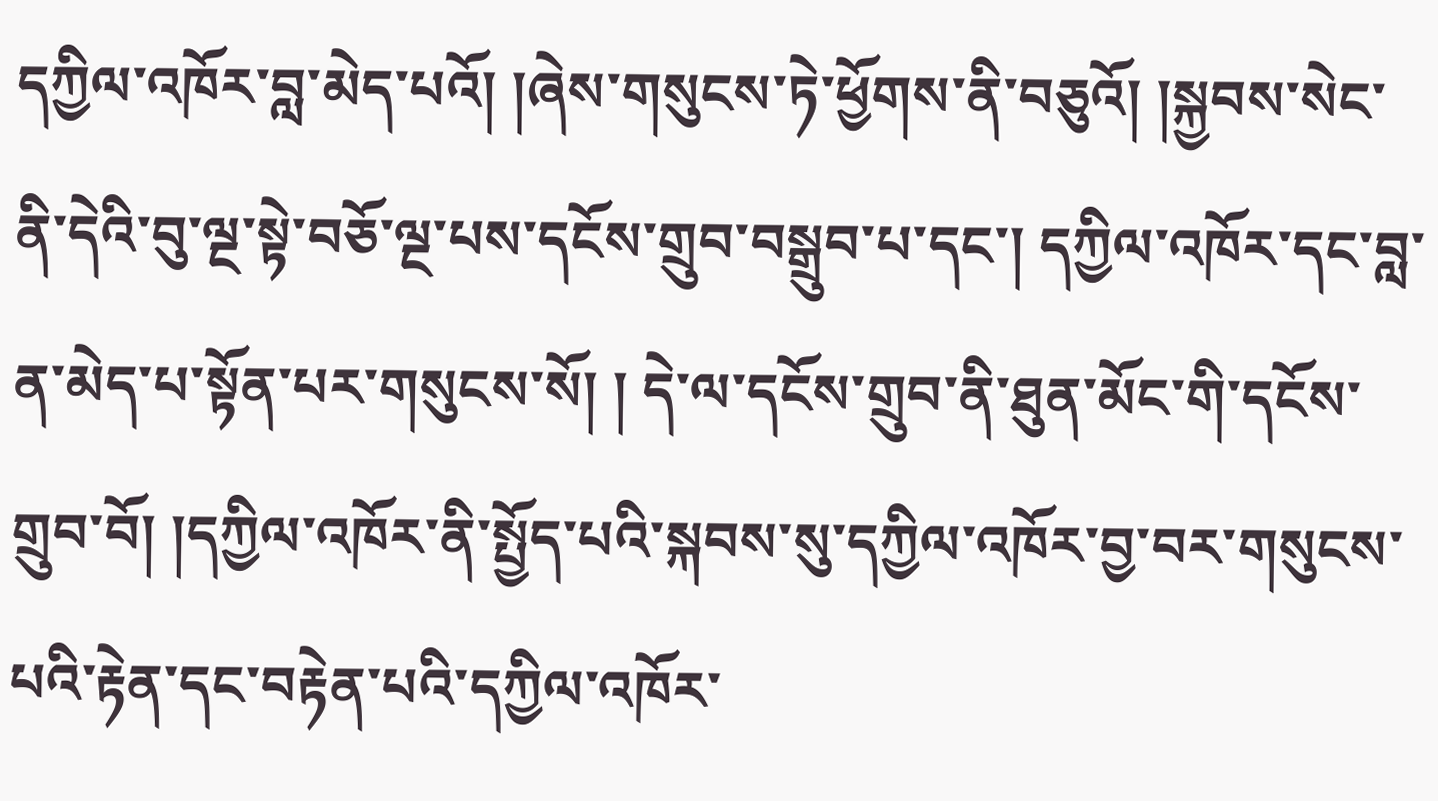དཀྱིལ་འཁོར་བླ་མེད་པའོ། །ཞེས་གསུངས་ཏེ་ཕྱོགས་ནི་བཅུའོ། །སྐྱབས་སེང་ནི་དེའི་བུ་ལྔ་སྟེ་བཅོ་ལྔ་པས་དངོས་གྲུབ་བསྒྲུབ་པ་དང་། དཀྱིལ་འཁོར་དང་བླ་ན་མེད་པ་སྟོན་པར་གསུངས་སོ། ། དེ་ལ་དངོས་གྲུབ་ནི་ཐུན་མོང་གི་དངོས་གྲུབ་བོ། །དཀྱིལ་འཁོར་ནི་སྤྱོད་པའི་སྐབས་སུ་དཀྱིལ་འཁོར་བྱ་བར་གསུངས་པའི་རྟེན་དང་བརྟེན་པའི་དཀྱིལ་འཁོར་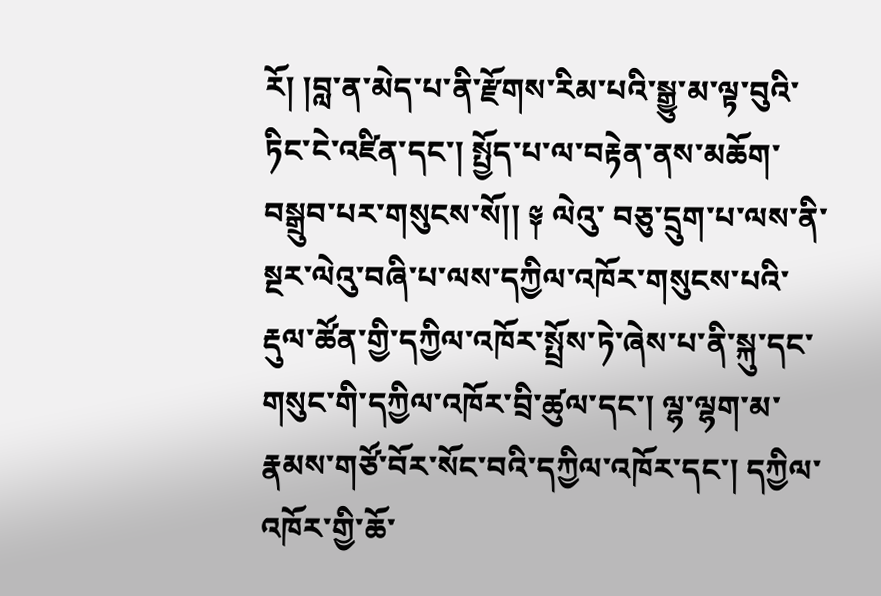རོ། །བླ་ན་མེད་པ་ནི་རྫོགས་རིམ་པའི་སྒྱུ་མ་ལྟ་བུའི་ཏིང་ངེ་འཛིན་དང་། སྤྱོད་པ་ལ་བརྟེན་ནས་མཆོག་བསྒྲུབ་པར་གསུངས་སོ།། ༈ ལེའུ་ བཅུ་དྲུག་པ་ལས་ནི་སྔར་ལེའུ་བཞི་པ་ལས་དཀྱིལ་འཁོར་གསུངས་པའི་རྡུལ་ཚོན་གྱི་དཀྱིལ་འཁོར་སྤྲོས་ཏེ་ཞེས་པ་ནི་སྐུ་དང་གསུང་གི་དཀྱིལ་འཁོར་བྲི་ཚུལ་དང་། ལྷ་ལྷག་མ་རྣམས་གཙོ་བོར་སོང་བའི་དཀྱིལ་འཁོར་དང་། དཀྱིལ་འཁོར་གྱི་ཆོ་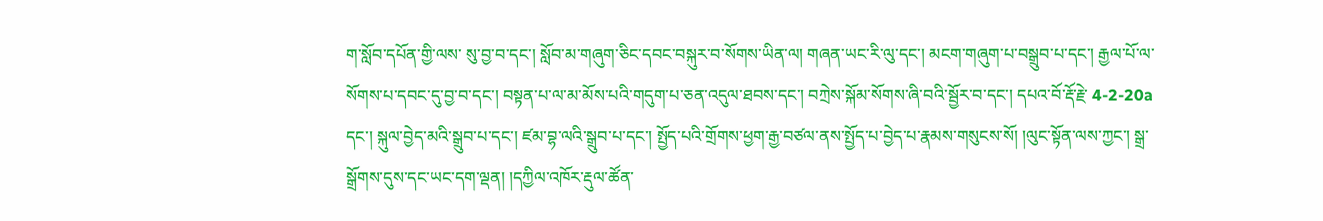ག་སློབ་དཔོན་གྱི་ལས་ སུ་བྱ་བ་དང་། སློབ་མ་གཞུག་ཅིང་དབང་བསྐུར་བ་སོགས་ཡིན་ལ། གཞན་ཡང་རི་ལུ་དང་། མངག་གཞུག་པ་བསྒྲུབ་པ་དང་། རྒྱལ་པོ་ལ་སོགས་པ་དབང་དུ་བྱ་བ་དང་། བསྟན་པ་ལ་མ་མོས་པའི་གདུག་པ་ཅན་འདུལ་ཐབས་དང་། བཀྲེས་སྐོམ་སོགས་ཞི་བའི་སྦྱོར་བ་དང་། དཔའ་བོ་རྡོ་རྗེ་ 4-2-20a དང་། སྐུལ་བྱེད་མའི་སྒྲུབ་པ་དང་། ཛམ་བྷ་ལའི་སྒྲུབ་པ་དང་། སྤྱོད་པའི་གྲོགས་ཕྱག་རྒྱ་བཙལ་ནས་སྤྱོད་པ་བྱེད་པ་རྣམས་གསུངས་སོ། །ལུང་སྟོན་ལས་ཀྱང་། སྒྲ་སྒྲོགས་དུས་དང་ཡང་དག་ལྡན། །དཀྱིལ་འཁོར་རྡུལ་ཚོན་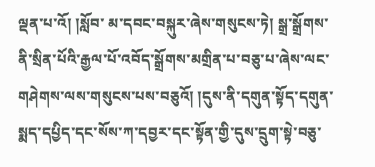ལྡན་པ་འོ། །སློབ་ མ་དབང་བསྐུར་ཞེས་གསུངས་ཏེ། སྒྲ་སྒྲོགས་ནི་སྲིན་པོའི་རྒྱལ་པོ་འབོད་སྒྲོགས་མགྲིན་པ་བཅུ་པ་ཞེས་ལང་གཤེགས་ལས་གསུངས་པས་བཅུའོ། །དུས་ནི་དགུན་སྟོད་དགུན་སྨད་དཔྱིད་དང་སོས་ཀ་དབྱར་དང་སྟོན་གྱི་དུས་དྲུག་སྟེ་བཅུ་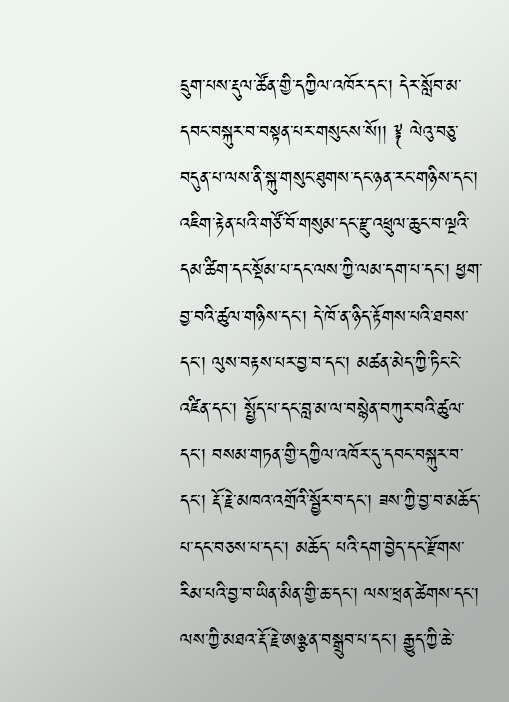དྲུག་པས་རྡུལ་ཚོན་གྱི་དཀྱིལ་འཁོར་དང་། དེར་སློབ་མ་ དབང་བསྐུར་བ་བསྟན་པར་གསུངས་སོ།། ༈ ལེའུ་བཅུ་བདུན་པ་ལས་ནི་སྐུ་གསུང་ཐུགས་དང་ཉན་རང་གཉིས་དང་། འཇིག་རྟེན་པའི་གཙོ་བོ་གསུམ་དང་རྫུ་འཕྲུལ་ཆུང་བ་ལྔའི་དམ་ཚིག་དང་སྡོམ་པ་དང་ལས་ཀྱི་ལམ་དག་པ་དང་། ཕྱག་བྱ་བའི་ཚུལ་གཉིས་དང་། དེ་ཁོ་ན་ཉིད་རྟོགས་པའི་ཐབས་དང་། ལུས་བརྟས་པར་བྱ་བ་དང་། མཚན་མེད་ཀྱི་ཏིང་ངེ་འཛིན་དང་། སྤྱོད་པ་དང་བླ་མ་ལ་བསྙེན་བཀུར་བའི་ཚུལ་དང་། བསམ་གཏན་གྱི་དཀྱིལ་འཁོར་དུ་དབང་བསྐུར་བ་དང་། རྡོ་རྗེ་མཁའ་འགྲོའི་སྦྱོར་བ་དང་། ཟས་ཀྱི་བྱ་བ་མཆོད་པ་དང་བཅས་པ་དང་། མཆོད་ པའི་དག་བྱེད་དང་རྫོགས་རིམ་པའི་བྱ་བ་ཡིན་མིན་གྱི་ཆ་དང་། ལས་ཕྲན་ཚེགས་དང་། ལས་ཀྱི་མཐའ་རྡོ་རྗེ་ཨཉྩ་ན་བསྒྲུབ་པ་དང་། རྒྱུད་ཀྱི་ཆེ་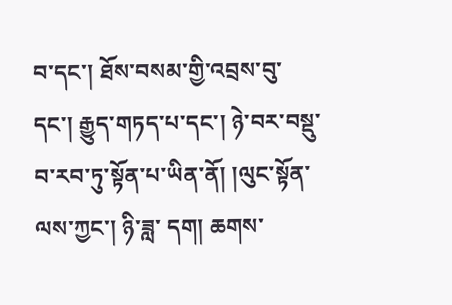བ་དང་། ཐོས་བསམ་གྱི་འབྲས་བུ་དང་། རྒྱུད་གཏད་པ་དང་། ཉེ་བར་བསྡུ་བ་རབ་ཏུ་སྟོན་པ་ཡིན་ནོ། །ལུང་སྟོན་ལས་ཀྱང་། ཉི་ཟླ་ དག། ཆགས་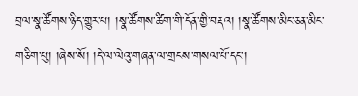བྲལ་སྣ་ཚོགས་ཉིད་གྱུར་པ། །སྣ་ཚོགས་ཚིག་གི་དོན་གྱི་བརྡའ། །སྣ་ཚོགས་མིང་ཅན་མིང་གཅིག་པུ། །ཞེས་སོ། །དེ་ལ་ལེའུ་གཞན་ལ་གྲངས་གསལ་པོ་དང་།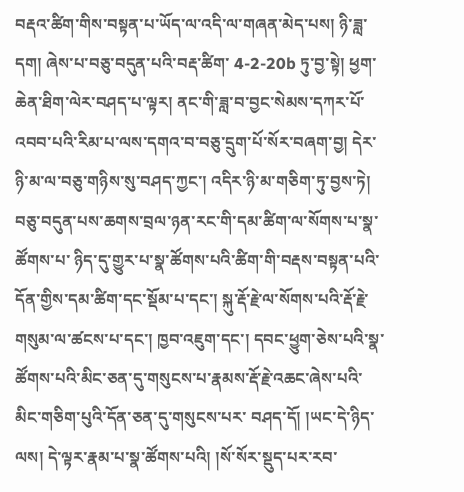བརྡའ་ཚིག་གིས་བསྟན་པ་ཡོད་ལ་འདི་ལ་གཞན་མེད་པས། ཉི་ཟླ་དག། ཞེས་པ་བཅུ་བདུན་པའི་བརྡ་ཚིག་ 4-2-20b ཏུ་བྱ་སྟེ། ཕྱག་ཆེན་ཐིག་ལེར་བཤད་པ་ལྟར། ནང་གི་ཟླ་བ་བྱང་སེམས་དཀར་པོ་འབབ་པའི་རིམ་པ་ལས་དགའ་བ་བཅུ་དྲུག་པོ་སོར་བཞག་བྱ། དེར་ཉི་མ་ལ་བཅུ་གཉིས་སུ་བཤད་ཀྱང་། འདིར་ཉི་མ་གཅིག་ཏུ་བྱས་ཏེ། བཅུ་བདུན་པས་ཆགས་བྲལ་ཉན་རང་གི་དམ་ཚིག་ལ་སོགས་པ་སྣ་ཚོགས་པ་ ཉིད་དུ་གྱུར་པ་སྣ་ཚོགས་པའི་ཚིག་གི་བརྡས་བསྟན་པའི་དོན་གྱིས་དམ་ཚིག་དང་སྡོམ་པ་དང་། སྐུ་རྡོ་རྗེ་ལ་སོགས་པའི་རྡོ་རྗེ་གསུམ་ལ་ཚངས་པ་དང་། ཁྱབ་འཇུག་དང་། དབང་ཕྱུག་ཅེས་པའི་སྣ་ཚོགས་པའི་མིང་ཅན་དུ་གསུངས་པ་རྣམས་རྡོ་རྗེ་འཆང་ཞེས་པའི་མིང་གཅིག་པུའི་དོན་ཅན་དུ་གསུངས་པར་ བཤད་དོ། །ཡང་དེ་ཉིད་ལས། དེ་ལྟར་རྣམ་པ་སྣ་ཚོགས་པའི། །སོ་སོར་སྡུད་པར་རབ་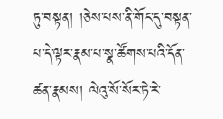ཏུ་བསྟན། །ཅེས་པས་ནི་གོང་དུ་བསྟན་པ་དེ་ལྟར་རྣམ་པ་སྣ་ཚོགས་པའི་དོན་ཚན་རྣམས། ལེའུ་སོ་སོར་ཏེ་རེ་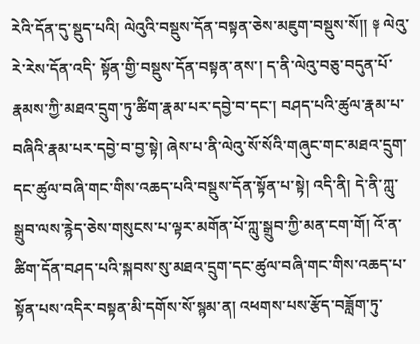རེའི་དོན་དུ་སྡུད་པའི། ལེའུའི་བསྡུས་དོན་བསྟན་ཅེས་མཇུག་བསྡུས་སོ།། ༈ ལེའུ་རེ་རེས་དོན་འདི་ སྟོན་གྱི་བསྡུས་དོན་བསྟན་ནས་། ད་ནི་ལེའུ་བཅུ་བདུན་པོ་རྣམས་ཀྱི་མཐའ་དྲུག་ཏུ་ཚིག་རྣམ་པར་དབྱེ་བ་དང་། བཤད་པའི་ཚུལ་རྣམ་པ་བཞིའི་རྣམ་པར་དབྱེ་བ་བྱ་སྟེ། ཞེས་པ་ནི་ལེའུ་སོ་སོའི་གཞུང་གང་མཐའ་དྲུག་དང་ཚུལ་བཞི་གང་གིས་འཆད་པའི་བསྡུས་དོན་སྟོན་པ་སྟེ། འདི་ནི། དེ་ནི་ཀླུ་སྒྲུབ་ལས་རྙེད་ཅེས་གསུངས་པ་ལྟར་མགོན་པོ་ཀླུ་སྒྲུབ་ཀྱི་མན་ངག་གོ། འོ་ན་ཚིག་དོན་བཤད་པའི་སྐབས་སུ་མཐའ་དྲུག་དང་ཚུལ་བཞི་གང་གིས་འཆད་པ་སྟོན་པས་འདིར་བསྟན་མི་དགོས་སོ་སྙམ་ན། འཕགས་པས་རྩོད་བཟློག་ཏུ་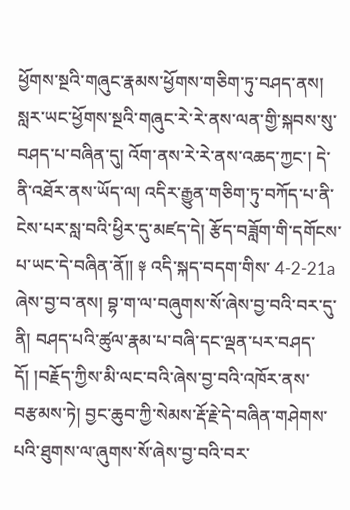ཕྱོགས་སྔའི་གཞུང་རྣམས་ཕྱོགས་གཅིག་ཏུ་བཤད་ནས། སླར་ཡང་ཕྱོགས་སྔའི་གཞུང་རེ་རེ་ནས་ལན་གྱི་སྐབས་སུ་བཤད་པ་བཞིན་དུ། འོག་ནས་རེ་རེ་ནས་འཆད་ཀྱང་། དེ་ནི་འཐོར་ནས་ཡོད་ལ། འདིར་རྒྱུན་གཅིག་ཏུ་བཀོད་པ་ནི་ངེས་པར་སླ་བའི་ཕྱིར་དུ་མཛད་དེ། རྩོད་བཟློག་གི་དགོངས་པ་ཡང་དེ་བཞིན་ནོ།། ༈ འདི་སྐད་བདག་གིས་ 4-2-21a ཞེས་བྱ་བ་ནས། བྷ་ག་ལ་བཞུགས་སོ་ཞེས་བྱ་བའི་བར་དུ་ནི། བཤད་པའི་ཚུལ་རྣམ་པ་བཞི་དང་ལྡན་པར་བཤད་དོ། །བརྗོད་ཀྱིས་མི་ལང་བའི་ཞེས་བྱ་བའི་འཁོར་ནས་བརྩམས་ཏེ། བྱང་ཆུབ་ཀྱི་སེམས་རྡོ་རྗེ་དེ་བཞིན་གཤེགས་ པའི་ཐུགས་ལ་ཞུགས་སོ་ཞེས་བྱ་བའི་བར་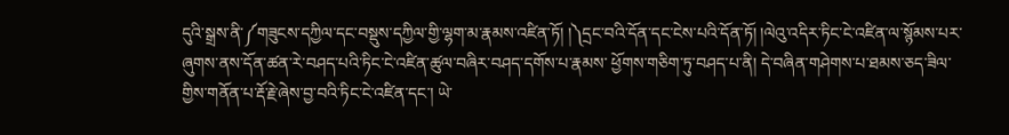དུའི་སྒྲས་ནི་༼གཟུངས་དཀྱིལ་དང་བསྡུས་དཀྱིལ་གྱི་ལྷག་མ་རྣམས་འཛིན་ཏོ། །༽དྲང་བའི་དོན་དང་ངེས་པའི་དོན་ཏོ། །ལེའུ་འདིར་ཏིང་ངེ་འཛིན་ལ་སྙོམས་པར་ཞུགས་ནས་དོན་ཚན་རེ་བཤད་པའི་ཏིང་ངེ་འཛིན་ཚུལ་བཞིར་བཤད་དགོས་པ་རྣམས་ ཕྱོགས་གཅིག་ཏུ་བཤད་པ་ནི། དེ་བཞིན་གཤེགས་པ་ཐམས་ཅད་ཟིལ་གྱིས་གནོན་པ་རྡོ་རྗེ་ཞེས་བྱ་བའི་ཏིང་ངེ་འཛིན་དང་། ཡེ་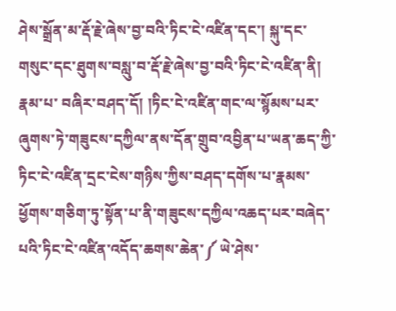ཤེས་སྒྲོན་མ་རྡོ་རྗེ་ཞེས་བྱ་བའི་ཏིང་ངེ་འཛིན་དང་། སྐུ་དང་གསུང་དང་ཐུགས་བསླུ་བ་རྡོ་རྗེ་ཞེས་བྱ་བའི་ཏིང་ངེ་འཛིན་ནི། རྣམ་པ་ བཞིར་བཤད་དོ། །ཏིང་ངེ་འཛིན་གང་ལ་སྙོམས་པར་ཞུགས་ཏེ་གཟུངས་དཀྱིལ་ནས་དོན་གྲུབ་འབྱིན་པ་ཡན་ཆད་ཀྱི་ཏིང་ངེ་འཛིན་དྲང་ངེས་གཉིས་ཀྱིས་བཤད་དགོས་པ་རྣམས་ཕྱོགས་གཅིག་ཏུ་སྟོན་པ་ནི་གཟུངས་དཀྱིལ་འཆད་པར་བཞེད་པའི་ཏིང་ངེ་འཛིན་འདོད་ཆགས་ཆེན་༼ ཡེ་ཤེས་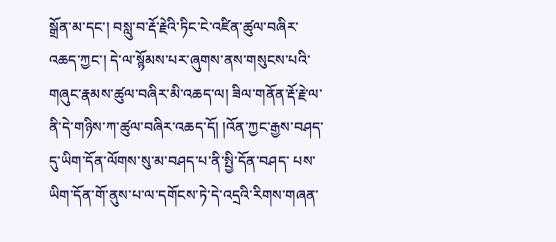སྒྲོན་མ་དང་། བསླུ་བ་རྡོ་རྗེའི་ཏིང་ངེ་འཛིན་ཚུལ་བཞིར་འཆད་ཀྱང་། དེ་ལ་སྙོམས་པར་ཞུགས་ནས་གསུངས་པའི་གཞུང་རྣམས་ཚུལ་བཞིར་མི་འཆད་ལ། ཟིལ་གནོན་རྡོ་རྗེ་ལ་ནི་དེ་གཉིས་ཀ་ཚུལ་བཞིར་འཆད་དོ། །འོན་ཀྱང་རྒྱས་བཤད་དུ་ཡིག་དོན་ལོགས་སུ་མ་བཤད་པ་ནི་སྤྱི་དོན་བཤད་ པས་ཡིག་དོན་གོ་ནུས་པ་ལ་དགོངས་ཏེ་དེ་འདྲའི་རིགས་གཞན་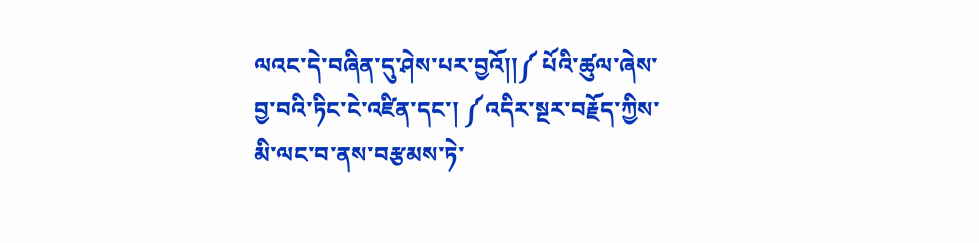ལའང་དེ་བཞིན་དུ་ཤེས་པར་བྱའོ།།༼ པོའི་ཚུལ་ཞེས་བྱ་བའི་ཏིང་ངེ་འཛིན་དང་། ༼འདིར་སྔར་བརྗོད་ཀྱིས་མི་ལང་བ་ནས་བརྩམས་ཏེ་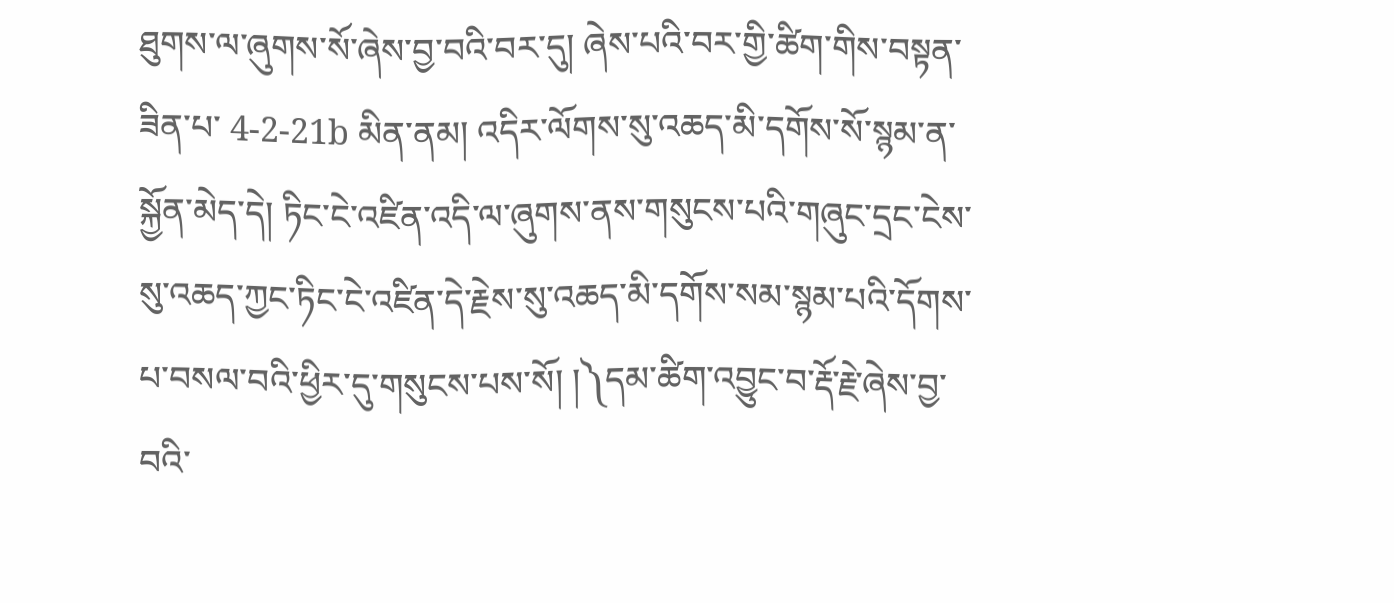ཐུགས་ལ་ཞུགས་སོ་ཞེས་བྱ་བའི་བར་དུ། ཞེས་པའི་བར་གྱི་ཚིག་གིས་བསྟན་ཟིན་པ་ 4-2-21b མིན་ནམ། འདིར་ལོགས་སུ་འཆད་མི་དགོས་སོ་སྙམ་ན་སྐྱོན་མེད་དེ། ཏིང་ངེ་འཛིན་འདི་ལ་ཞུགས་ནས་གསུངས་པའི་གཞུང་དྲང་ངེས་སུ་འཆད་ཀྱང་ཏིང་ངེ་འཛིན་དེ་རྗེས་སུ་འཆད་མི་དགོས་སམ་སྙམ་པའི་དོགས་པ་བསལ་བའི་ཕྱིར་དུ་གསུངས་པས་སོ། །༽དམ་ཚིག་འབྱུང་བ་རྡོ་རྗེ་ཞེས་བྱ་བའི་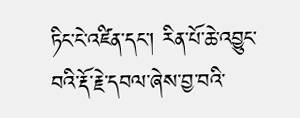ཏིང་ངེ་འཛིན་དང་། རིན་པོ་ཆེ་འབྱུང་བའི་རྡོ་རྗེ་དབལ་ཞེས་བྱ་བའི་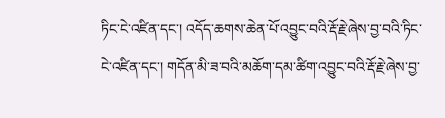ཏིང་ངེ་འཛིན་དང་། འདོད་ཆགས་ཆེན་པོ་འབྱུང་བའི་རྡོ་རྗེ་ཞེས་བྱ་བའི་ཏིང་ངེ་འཛིན་དང་། གདོན་མི་ཟ་བའི་མཆོག་དམ་ཚིག་འབྱུང་བའི་རྡོ་རྗེ་ཞེས་བྱ་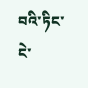བའི་ཏིང་ངེ་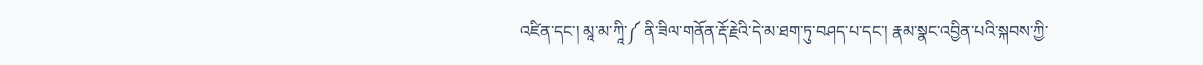འཛིན་དང་། མཱ་མ་ཀཱི་༼ ནི་ཟིལ་གནོན་རྡོ་རྗེའི་དེ་མ་ཐག་ཏུ་བཤད་པ་དང་། རྣམ་སྣང་འབྱིན་པའི་སྐབས་ཀྱི་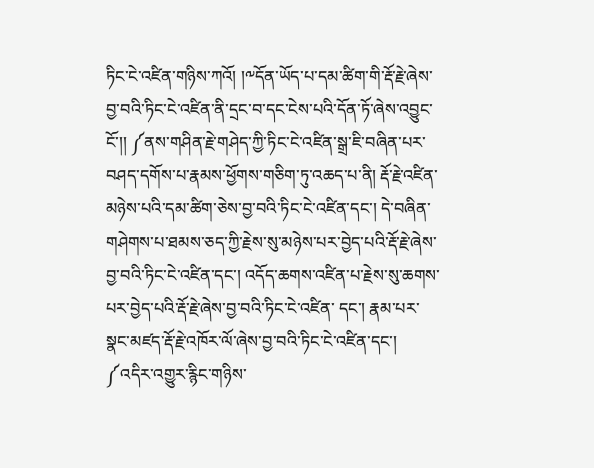ཏིང་ངེ་འཛིན་གཉིས་ཀའོ། །༸དོན་ཡོད་པ་དམ་ཚིག་གི་རྡོ་རྗེ་ཞེས་བྱ་བའི་ཏིང་ངེ་འཛིན་ནི་དྲང་བ་དང་ངེས་པའི་དོན་ཏོ་ཞེས་འབྱུང་ངོ་།། ༼ནས་གཤིན་རྗེ་གཤེད་ཀྱི་ཏིང་ངེ་འཛིན་སྒྲ་ཇི་བཞིན་པར་བཤད་དགོས་པ་རྣམས་ཕྱོགས་གཅིག་ཏུ་འཆད་པ་ནི། རྡོ་རྗེ་འཛིན་མཉེས་པའི་དམ་ཚིག་ཅེས་བྱ་བའི་ཏིང་ངེ་འཛིན་དང་། དེ་བཞིན་གཤེགས་པ་ཐམས་ཅད་ཀྱི་རྗེས་སུ་མཉེས་པར་བྱེད་པའི་རྡོ་རྗེ་ཞེས་བྱ་བའི་ཏིང་ངེ་འཛིན་དང་། འདོད་ཆགས་འཛིན་པ་རྗེས་སུ་ཆགས་པར་བྱེད་པའི་རྡོ་རྗེ་ཞེས་བྱ་བའི་ཏིང་ངེ་འཛིན་ དང་། རྣམ་པར་སྣང་མཛད་རྡོ་རྗེ་འཁོར་ལོ་ཞེས་བྱ་བའི་ཏིང་ངེ་འཛིན་དང་། ༼འདིར་འགྱུར་རྙིང་གཉིས་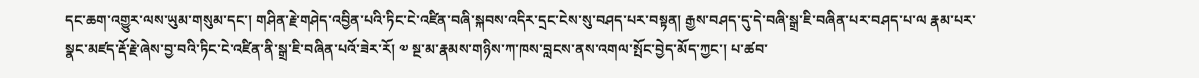དང་ཆག་འགྱུར་ལས་ཡུམ་གསུམ་དང་། གཤིན་རྗེ་གཤེད་འབྱིན་པའི་ཏིང་ངེ་འཛིན་བཞི་སྐབས་འདིར་དྲང་ངེས་སུ་བཤད་པར་བསྟན། རྒྱས་བཤད་དུ་དེ་བཞི་སྒྲ་ཇི་བཞིན་པར་བཤད་པ་ལ རྣམ་པར་སྣང་མཛད་རྡོ་རྗེ་ཞེས་བྱ་བའི་ཏིང་ངེ་འཛིན་ནི་སྒྲ་ཇི་བཞིན་པའོ་ཟེར་རོ། ༧ སྔ་མ་རྣམས་གཉིས་ཀ་ཁས་བླངས་ནས་འགལ་སྤོང་བྱེད་མོད་ཀྱང་། པ་ཚབ་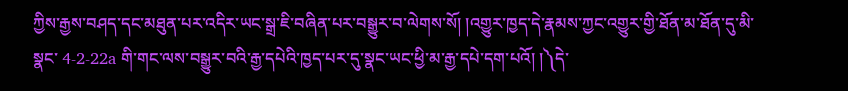ཀྱིས་རྒྱས་བཤད་དང་མཐུན་པར་འདིར་ཡང་སྒྲ་ཇི་བཞིན་པར་བསྒྱུར་བ་ལེགས་སོ། །འགྱུར་ཁྱད་དེ་རྣམས་ཀྱང་འགྱུར་གྱི་ཐོན་མ་ཐོན་དུ་མི་སྣང་ 4-2-22a གི་གང་ལས་བསྒྱུར་བའི་རྒྱ་དཔེའི་ཁྱད་པར་དུ་སྣང་ཡང་ཕྱི་མ་རྒྱ་དཔེ་དག་པའོ། །༽དེ་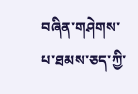བཞིན་གཤེགས་པ་ཐམས་ཅད་ཀྱི་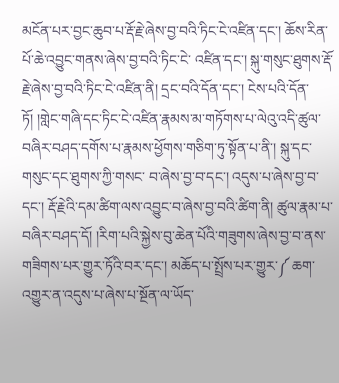མངོན་པར་བྱང་ཆུབ་པ་རྡོ་རྗེ་ཞེས་བྱ་བའི་ཏིང་ངེ་འཛིན་དང་། ཆོས་རིན་པོ་ཆེ་འབྱུང་གནས་ཞེས་བྱ་བའི་ཏིང་ངེ་ འཛིན་དང་། སྐུ་གསུང་ཐུགས་རྡོ་རྗེ་ཞེས་བྱ་བའི་ཏིང་ངེ་འཛིན་ནི། དྲང་བའི་དོན་དང་། ངེས་པའི་དོན་ཏོ། །གླེང་གཞི་དང་ཏིང་ངེ་འཛིན་རྣམས་མ་གཏོགས་པ་ལེའུ་འདི་ཚུལ་བཞིར་བཤད་དགོས་པ་རྣམས་ཕྱོགས་གཅིག་ཏུ་སྟོན་པ་ནི་། སྐུ་དང་གསུང་དང་ཐུགས་ཀྱི་གསང་ བ་ཞེས་བྱ་བ་དང་། འདུས་པ་ཞེས་བྱ་བ་དང་། རྡོ་རྗེའི་དམ་ཚིག་ལས་འབྱུང་བ་ཞེས་བྱ་བའི་ཚིག་ནི། ཚུལ་རྣམ་པ་བཞིར་བཤད་དོ། །རིག་པའི་སྐྱེས་བུ་ཆེན་པོའི་གཟུགས་ཞེས་བྱ་བ་ནས་གཟིགས་པར་གྱུར་ཏོའི་བར་དང་། མཆོད་པ་སྤྲོས་པར་གྱུར་༼ ཆག་འགྱུར་ན་འདུས་པ་ཞེས་པ་སྔོན་ལ་ཡོད་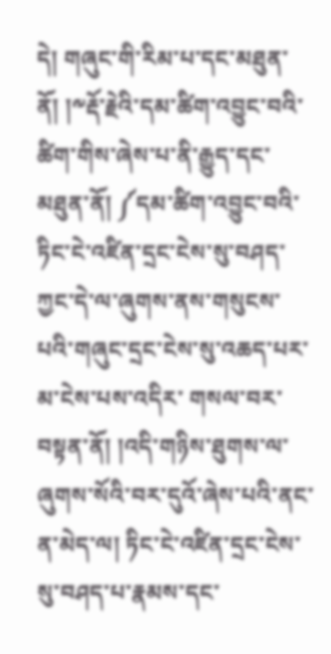དེ། གཞུང་གི་རིམ་པ་དང་མཐུན་ནོ། །༸རྡོ་རྗེའི་དམ་ཚིག་འབྱུང་བའི་ཚིག་གིས་ཞེས་པ་ནི་རྒྱུད་དང་མཐུན་ནོ། ༼དམ་ཚིག་འབྱུང་བའི་ཏིང་ངེ་འཛིན་དྲང་ངེས་སུ་བཤད་ཀྱང་དེ་ལ་ཞུགས་ནས་གསུངས་པའི་གཞུང་དྲང་ངེས་སུ་འཆད་པར་མ་ངེས་པས་འདིར་ གསལ་བར་བསྟན་ནོ། །འདི་གཉིས་ཐུགས་ལ་ཞུགས་སོའི་བར་དུའོ་ཞེས་པའི་ནང་ན་མེད་ལ། ཏིང་ངེ་འཛིན་དྲང་ངེས་སུ་བཤད་པ་རྣམས་དང་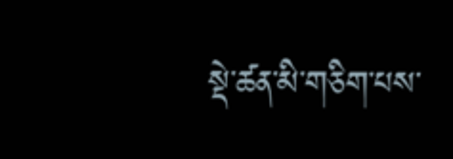སྡེ་ཚན་མི་གཅིག་པས་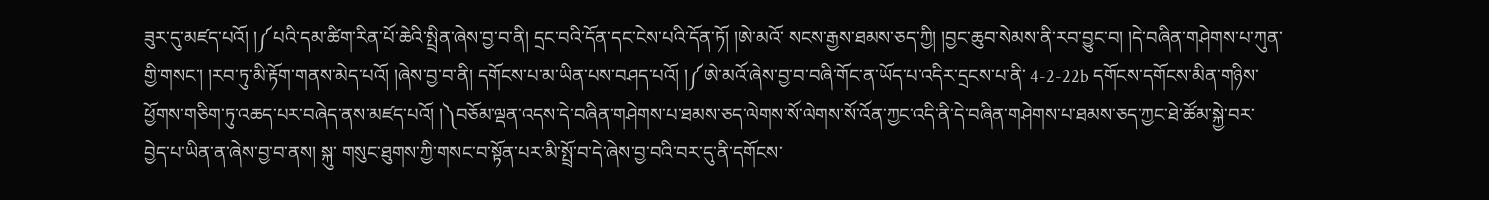ཟུར་དུ་མཛད་པའོ། །༼པའི་དམ་ཚིག་རིན་པོ་ཆེའི་སྤྲིན་ཞེས་བྱ་བ་ནི། དྲང་བའི་དོན་དང་ངེས་པའི་དོན་ཏོ། །ཨེ་མའོ་ སངས་རྒྱས་ཐམས་ཅད་ཀྱི། །བྱང་ཆུབ་སེམས་ནི་རབ་བྱུང་བ། །དེ་བཞིན་གཤེགས་པ་ཀུན་གྱི་གསང་། །རབ་ཏུ་མི་རྟོག་གནས་མེད་པའོ། །ཞེས་བྱ་བ་ནི། དགོངས་པ་མ་ཡིན་པས་བཤད་པའོ། །༼ཨེ་མའོ་ཞེས་བྱ་བ་བཞི་གོང་ན་ཡོད་པ་འདིར་དྲངས་པ་ནི་ 4-2-22b དགོངས་དགོངས་མིན་གཉིས་ཕྱོགས་གཅིག་ཏུ་འཆད་པར་བཞེད་ནས་མཛད་པའོ། །༽བཅོམ་ལྡན་འདས་དེ་བཞིན་གཤེགས་པ་ཐམས་ཅད་ལེགས་སོ་ལེགས་སོ་འོན་ཀྱང་འདི་ནི་དེ་བཞིན་གཤེགས་པ་ཐམས་ཅད་ཀྱང་ཐེ་ཚོམ་སྐྱེ་བར་བྱེད་པ་ཡིན་ན་ཞེས་བྱ་བ་ནས། སྐུ་ གསུང་ཐུགས་ཀྱི་གསང་བ་སྟོན་པར་མི་སྤྲོ་བ་དེ་ཞེས་བྱ་བའི་བར་དུ་ནི་དགོངས་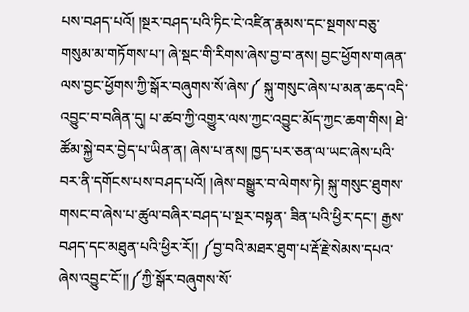པས་བཤད་པའོ། །སྔར་བཤད་པའི་ཏིང་ངེ་འཛིན་རྣམས་དང་སྔགས་བཅུ་གསུམ་མ་གཏོགས་པ་། ཞེ་སྡང་གི་རིགས་ཞེས་བྱ་བ་ནས། བྱང་ཕྱོགས་གཞན་ལས་བྱང་ཕྱོགས་ཀྱི་སྒོར་བཞུགས་སོ་ཞེས་༼ སྐུ་གསུང་ཞེས་པ་མན་ཆད་འདི་འབྱུང་བ་བཞིན་དུ། པ་ཚབ་ཀྱི་འགྱུར་ལས་ཀྱང་འབྱུང་མོད་ཀྱང་ཆག་གིས། ཐེ་ཚོམ་སྐྱེ་བར་བྱེད་པ་ཡིན་ན། ཞེས་པ་ནས། ཁྱད་པར་ཅན་ལ་ཡང་ཞེས་པའི་བར་ནི་དགོངས་པས་བཤད་པའོ། །ཞེས་བསྒྱུར་བ་ལེགས་ཏེ། སྐུ་གསུང་ཐུགས་གསང་བ་ཞེས་པ་ཚུལ་བཞིར་བཤད་པ་སྔར་བསྟན་ ཟིན་པའི་ཕྱིར་དང་། རྒྱས་བཤད་དང་མཐུན་པའི་ཕྱིར་རོ།། ༼བྱ་བའི་མཐར་ཐུག་པ་རྡོ་རྗེ་སེམས་དཔའ་ཞེས་འབྱུང་ངོ་།།༼ཀྱི་སྒོར་བཞུགས་སོ་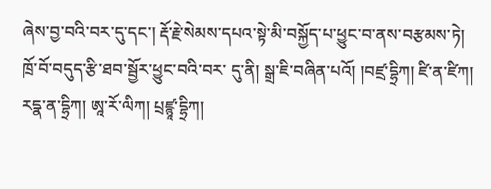ཞེས་བྱ་བའི་བར་དུ་དང་། རྡོ་རྗེ་སེམས་དཔའ་སྟེ་མི་བསྐྱོད་པ་ཕྱུང་བ་ནས་བརྩམས་ཏེ། ཁྲོ་བོ་བདུད་རྩི་ཐབ་སྦྱོར་ཕྱུང་བའི་བར་ དུ་ནི། སྒྲ་ཇི་བཞིན་པའོ། །བཛྲ་དྷྲིཀ། ཛི་ན་ཛིཀ། རདྣ་ན་དྷྲིཀ། ཨཱ་རོ་ལིཀ། པྲཛྙཱ་དྷྲིཀ།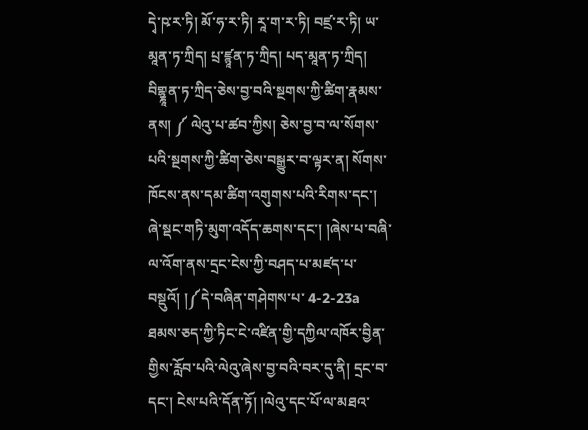དྭེ་ཥ་ར་ཏི། མོ་ཧ་ར་ཏི། རཱ་ག་ར་ཏི། བཛྲ་ར་ཏི། ཡ་མཱན་ཏ་ཀྲིད། པྲ་ཛྙཱན་ཏ་ཀྲིད། པད་མཱན་ཏ་ཀྲིད། བིགྷྣཱན་ཏ་ཀྲིད་ཅེས་བྱ་བའི་སྔགས་ཀྱི་ཚིག་རྣམས་ནས། ༼ ལེའུ་པ་ཚབ་ཀྱིས། ཅེས་བྱ་བ་ལ་སོགས་པའི་སྔགས་ཀྱི་ཚིག་ཅེས་བསྒྱུར་བ་ལྟར་ན། སོགས་ཁོངས་ནས་དམ་ཚིག་འགུགས་པའི་རིགས་དང་། ཞེ་སྡང་གཏི་མུག་འདོད་ཆགས་དང་། །ཞེས་པ་བཞི་ལ་འོག་ནས་དྲང་ངེས་ཀྱི་བཤད་པ་མཛད་པ་བསྡུའོ། །༼དེ་བཞིན་གཤེགས་པ་ 4-2-23a ཐམས་ཅད་ཀྱི་ཏིང་ངེ་འཛིན་གྱི་དཀྱིལ་འཁོར་བྱིན་གྱིས་རློབ་པའི་ལེའུ་ཞེས་བྱ་བའི་བར་དུ་ནི། དྲང་བ་དང་། ངེས་པའི་དོན་ཏོ། །ལེའུ་དང་པོ་ལ་མཐའ་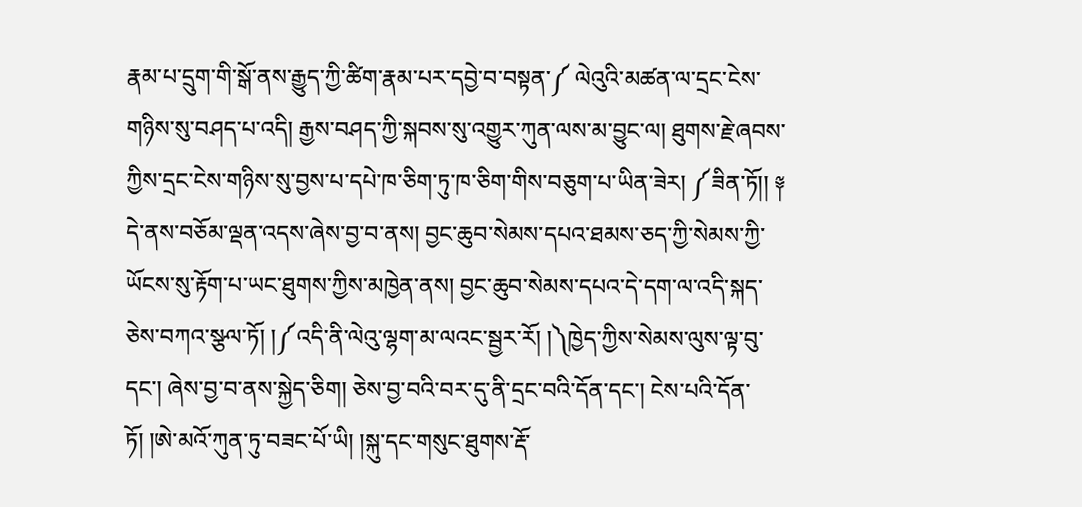རྣམ་པ་དྲུག་གི་སྒོ་ནས་རྒྱུད་ཀྱི་ཚིག་རྣམ་པར་དབྱེ་བ་བསྟན་༼ ལེའུའི་མཚན་ལ་དྲང་ངེས་གཉིས་སུ་བཤད་པ་འདི། རྒྱས་བཤད་ཀྱི་སྐབས་སུ་འགྱུར་ཀུན་ལས་མ་བྱུང་ལ། ཐུགས་རྗེ་ཞབས་ཀྱིས་དྲང་ངེས་གཉིས་སུ་བྱས་པ་དཔེ་ཁ་ཅིག་ཏུ་ཁ་ཅིག་གིས་བཅུག་པ་ཡིན་ཟེར། ༼ཟིན་ཏོ།། ༈ དེ་ནས་བཅོམ་ལྡན་འདས་ཞེས་བྱ་བ་ནས། བྱང་ཆུབ་སེམས་དཔའ་ཐམས་ཅད་ཀྱི་སེམས་ཀྱི་ཡོངས་སུ་རྟོག་པ་ཡང་ཐུགས་ཀྱིས་མཁྱེན་ནས། བྱང་ཆུབ་སེམས་དཔའ་དེ་དག་ལ་འདི་སྐད་ཅེས་བཀའ་སྩལ་ཏོ། །༼འདི་ནི་ལེའུ་ལྷག་མ་ལའང་སྦྱར་རོ། །༽ཁྱེད་ཀྱིས་སེམས་ལུས་ལྟ་བུ་ དང་། ཞེས་བྱ་བ་ནས་སྐྱེད་ཅིག། ཅེས་བྱ་བའི་བར་དུ་ནི་དྲང་བའི་དོན་དང་། ངེས་པའི་དོན་ཏོ། །ཨེ་མའོ་ཀུན་ཏུ་བཟང་པོ་ཡི། །སྐུ་དང་གསུང་ཐུགས་རྡོ་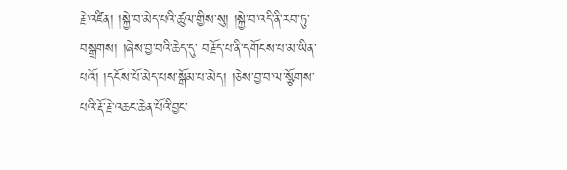རྗེ་འཛིན། །སྐྱེ་བ་མེད་པའི་ཚུལ་གྱིས་སུ། །སྐྱེ་བ་འདི་ནི་རབ་ཏུ་བསྒྲགས། །ཞེས་བྱ་བའི་ཆེད་དུ་ བརྗོད་པ་ནི་དགོངས་པ་མ་ཡིན་པའོ། །དངོས་པོ་མེད་པས་སྒོམ་པ་མེད། །ཅེས་བྱ་བ་ལ་སྩོགས་པའི་རྡོ་རྗེ་འཆང་ཆེན་པོའི་བྱང་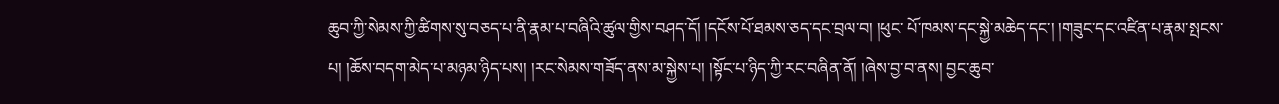ཆུབ་ཀྱི་སེམས་ཀྱི་ཚིགས་སུ་བཅད་པ་ནི་རྣམ་པ་བཞིའི་ཚུལ་གྱིས་བཤད་དོ། །དངོས་པོ་ཐམས་ཅད་དང་བྲལ་བ། །ཕུང་ པོ་ཁམས་དང་སྐྱེ་མཆེད་དང་། །གཟུང་དང་འཛིན་པ་རྣམ་སྤངས་པ། །ཆོས་བདག་མེད་པ་མཉམ་ཉིད་པས། །རང་སེམས་གཟོད་ནས་མ་སྐྱེས་པ། །སྟོང་པ་ཉིད་ཀྱི་རང་བཞིན་ནོ། །ཞེས་བྱ་བ་ནས། བྱང་ཆུབ་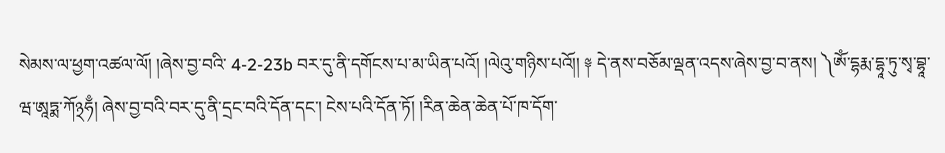སེམས་ལ་ཕྱག་འཚལ་ལོ། །ཞེས་བྱ་བའི་ 4-2-23b བར་དུ་ནི་དགོངས་པ་མ་ཡིན་པའོ། །ལེའུ་གཉིས་པའོ།། ༈ དེ་ནས་བཅོམ་ལྡན་འདས་ཞེས་བྱ་བ་ནས། ༽ཨོཾ་དྷརྨ་དྷཱ་ཏུ་སྭ་བྷཱ་ཝ་ཨཱཏྨ་ཀོ྅ཧྃ། ཞེས་བྱ་བའི་བར་དུ་ནི་དྲང་བའི་དོན་དང་། ངེས་པའི་དོན་ཏོ། །རིན་ཆེན་ཆེན་པོ་ཁ་དོག་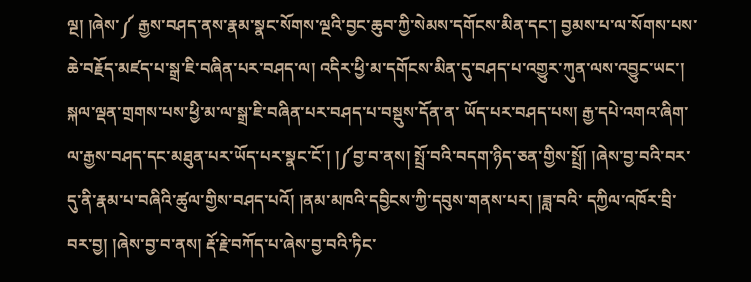ལྔ། །ཞེས་༼ རྒྱས་བཤད་ནས་རྣམ་སྣང་སོགས་ལྔའི་བྱང་ཆུབ་ཀྱི་སེམས་དགོངས་མིན་དང་། བྱམས་པ་ལ་སོགས་པས་ཆེ་བརྗོད་མཛད་པ་སྒྲ་ཇི་བཞིན་པར་བཤད་ལ། འདིར་ཕྱི་མ་དགོངས་མིན་དུ་བཤད་པ་འགྱུར་ཀུན་ལས་འབྱུང་ཡང་། སྐལ་ལྡན་གྲགས་པས་ཕྱི་མ་ལ་སྒྲ་ཇི་བཞིན་པར་བཤད་པ་བསྡུས་དོན་ན་ ཡོད་པར་བཤད་པས། རྒྱ་དཔེ་འགའ་ཞིག་ལ་རྒྱས་བཤད་དང་མཐུན་པར་ཡོད་པར་སྣང་ངོ་། །༼བྱ་བ་ནས། སྤྲོ་བའི་བདག་ཉིད་ཅན་གྱིས་སྤྲོ། །ཞེས་བྱ་བའི་བར་དུ་ནི་རྣམ་པ་བཞིའི་ཚུལ་གྱིས་བཤད་པའོ། །ནམ་མཁའི་དབྱིངས་ཀྱི་དབུས་གནས་པར། །ཟླ་བའི་ དཀྱིལ་འཁོར་བྲི་བར་བྱ། །ཞེས་བྱ་བ་ནས། རྡོ་རྗེ་བཀོད་པ་ཞེས་བྱ་བའི་ཏིང་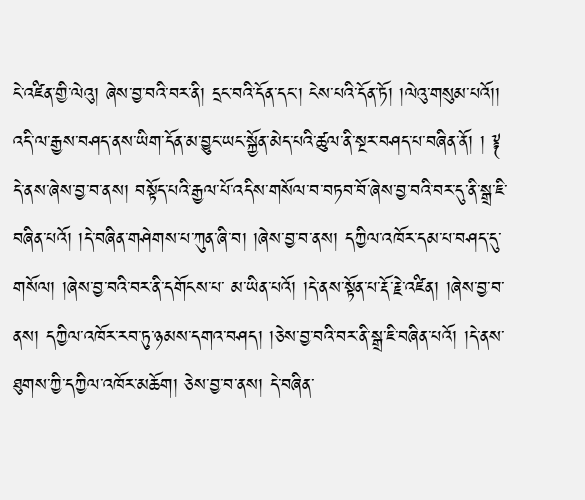ངེ་འཛིན་གྱི་ལེའུ། ཞེས་བྱ་བའི་བར་ནི། དྲང་བའི་དོན་དང་། ངེས་པའི་དོན་ཏོ། །ལེའུ་གསུམ་པའོ།། འདི་ལ་རྒྱས་བཤད་ནས་ཡིག་དོན་མ་བྱུང་ཡང་སྐྱོན་མེད་པའི་ཚུལ་ནི་སྔར་བཤད་པ་བཞིན་ནོ། ། ༈ དེ་ནས་ཞེས་བྱ་བ་ནས། བསྟོད་པའི་རྒྱལ་པོ་འདིས་གསོལ་བ་བཏབ་བོ་ཞེས་བྱ་བའི་བར་དུ་ནི་སྒྲ་ཇི་བཞིན་པའོ། །དེ་བཞིན་གཤེགས་པ་ཀུན་ཞི་བ། །ཞེས་བྱ་བ་ནས། དཀྱིལ་འཁོར་དམ་པ་བཤད་དུ་གསོལ། །ཞེས་བྱ་བའི་བར་ནི་དགོངས་པ་ མ་ཡིན་པའོ། །དེ་ནས་སྟོན་པ་རྡོ་རྗེ་འཛིན། །ཞེས་བྱ་བ་ནས། དཀྱིལ་འཁོར་རབ་ཏུ་ཉམས་དགའ་བཤད། །ཅེས་བྱ་བའི་བར་ནི་སྒྲ་ཇི་བཞིན་པའོ། །དེ་ནས་ཐུགས་ཀྱི་དཀྱིལ་འཁོར་མཆོག། ཅེས་བྱ་བ་ནས། དེ་བཞིན་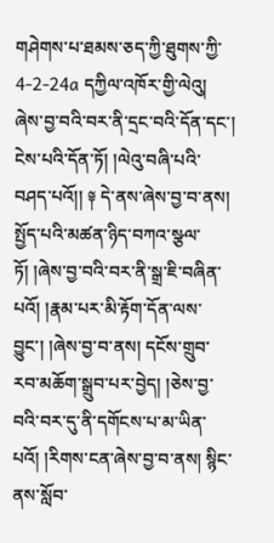གཤེགས་པ་ཐམས་ཅད་ཀྱི་ཐུགས་ཀྱི་ 4-2-24a དཀྱིལ་འཁོར་གྱི་ལེའུ། ཞེས་བྱ་བའི་བར་ནི་དྲང་བའི་དོན་དང་། ངེས་པའི་དོན་ཏོ། །ལེའུ་བཞི་པའི་བཤད་པའོ།། ༈ དེ་ནས་ཞེས་བྱ་བ་ནས། སྤྱོད་པའི་མཚན་ཉིད་བཀའ་སྩལ་ཏོ། །ཞེས་བྱ་བའི་བར་ནི་སྒྲ་ཇི་བཞིན་ པའོ། །རྣམ་པར་མི་རྟོག་དོན་ལས་བྱུང་། །ཞེས་བྱ་བ་ནས། དངོས་གྲུབ་རབ་མཆོག་སྒྲུབ་པར་བྱེད། །ཅེས་བྱ་བའི་བར་དུ་ནི་དགོངས་པ་མ་ཡིན་པའོ། །རིགས་ངན་ཞེས་བྱ་བ་ནས། སྙིང་ནས་སློབ་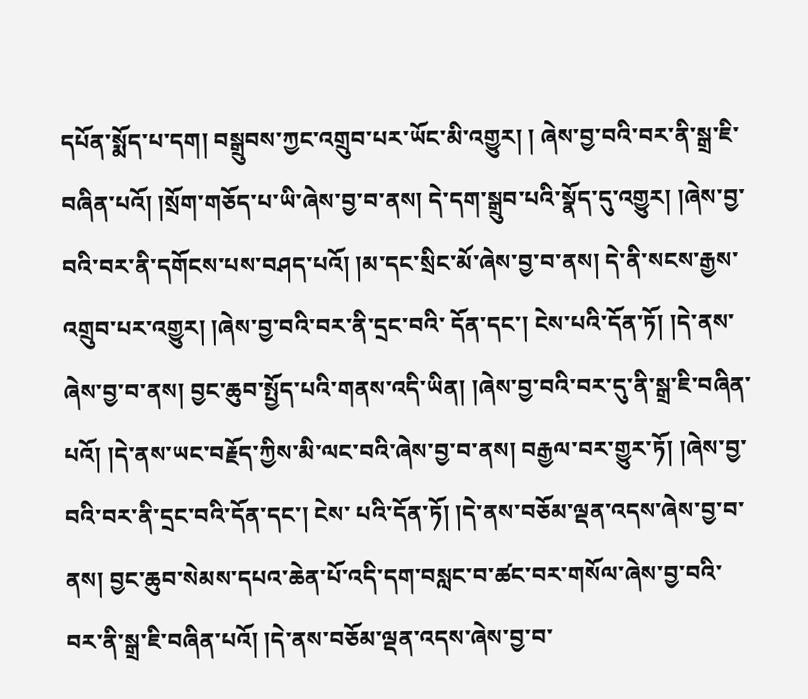དཔོན་སྨོད་པ་དག། བསྒྲུབས་ཀྱང་འགྲུབ་པར་ཡོང་མི་འགྱུར། ། ཞེས་བྱ་བའི་བར་ནི་སྒྲ་ཇི་བཞིན་པའོ། །སྲོག་གཅོད་པ་ཡི་ཞེས་བྱ་བ་ནས། དེ་དག་སྒྲུབ་པའི་སྣོད་དུ་འགྱུར། །ཞེས་བྱ་བའི་བར་ནི་དགོངས་པས་བཤད་པའོ། །མ་དང་སྲིང་མོ་ཞེས་བྱ་བ་ནས། དེ་ནི་སངས་རྒྱས་འགྲུབ་པར་འགྱུར། །ཞེས་བྱ་བའི་བར་ནི་དྲང་བའི་ དོན་དང་། ངེས་པའི་དོན་ཏོ། །དེ་ནས་ཞེས་བྱ་བ་ནས། བྱང་ཆུབ་སྤྱོད་པའི་གནས་འདི་ཡིན། །ཞེས་བྱ་བའི་བར་དུ་ནི་སྒྲ་ཇི་བཞིན་པའོ། །དེ་ནས་ཡང་བརྗོད་ཀྱིས་མི་ལང་བའི་ཞེས་བྱ་བ་ནས། བརྒྱལ་བར་གྱུར་ཏོ། །ཞེས་བྱ་བའི་བར་ནི་དྲང་བའི་དོན་དང་། ངེས་ པའི་དོན་ཏོ། །དེ་ནས་བཅོམ་ལྡན་འདས་ཞེས་བྱ་བ་ནས། བྱང་ཆུབ་སེམས་དཔའ་ཆེན་པོ་འདི་དག་བསླང་བ་ཚང་བར་གསོལ་ཞེས་བྱ་བའི་བར་ནི་སྒྲ་ཇི་བཞིན་པའོ། །དེ་ནས་བཅོམ་ལྡན་འདས་ཞེས་བྱ་བ་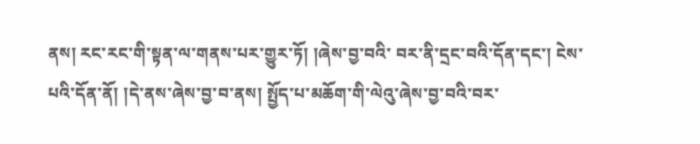ནས། རང་རང་གི་སྟན་ལ་གནས་པར་གྱུར་ཏོ། །ཞེས་བྱ་བའི་ བར་ནི་དྲང་བའི་དོན་དང་། ངེས་པའི་དོན་ནོ། །དེ་ནས་ཞེས་བྱ་བ་ནས། སྤྱོད་པ་མཆོག་གི་ལེའུ་ཞེས་བྱ་བའི་བར་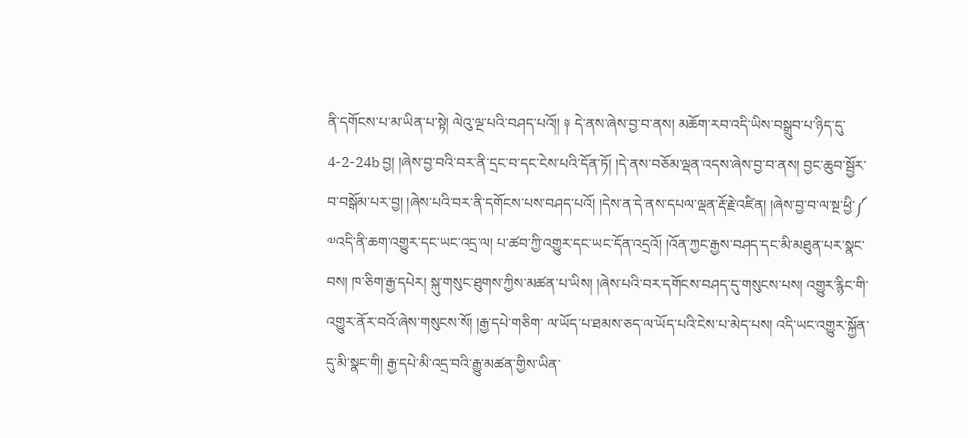ནི་དགོངས་པ་མ་ཡིན་པ་སྟེ། ལེའུ་ལྔ་པའི་བཤད་པའོ།། ༈ དེ་ནས་ཞེས་བྱ་བ་ནས། མཆོག་རབ་འདི་ཡིས་བསྒྲུབ་པ་ཉིད་དུ་ 4-2-24b བྱ། །ཞེས་བྱ་བའི་བར་ནི་དྲང་བ་དང་ངེས་པའི་དོན་ཏོ། །དེ་ནས་བཅོམ་ལྡན་འདས་ཞེས་བྱ་བ་ནས། བྱང་ཆུབ་སྦྱོར་བ་བསྒོམ་པར་བྱ། །ཞེས་པའི་བར་ནི་དགོངས་པས་བཤད་པའོ། །དེས་ན་དེ་ནས་དཔལ་ལྡན་རྡོ་རྗེ་འཛིན། །ཞེས་བྱ་བ་ལ་སྔ་ཕྱི་༼ ༧འདི་ནི་ཆག་འགྱུར་དང་ཡང་འདྲ་ལ། པ་ཚབ་ཀྱི་འགྱུར་དང་ཡང་དོན་འདྲའོ། །འོན་ཀྱང་རྒྱས་བཤད་དང་མི་མཐུན་པར་སྣང་བས། ཁ་ཅིག་རྒྱ་དཔེར། སྐུ་གསུང་ཐུགས་ཀྱིས་མཚན་པ་ཡིས། །ཞེས་པའི་བར་དགོངས་བཤད་དུ་གསུངས་པས། འགྱུར་རྙིང་གི་འགྱུར་ནོར་བའོ་ཞེས་གསུངས་སོ། །རྒྱ་དཔེ་གཅིག་ ལ་ཡོད་པ་ཐམས་ཅད་ལ་ཡོད་པའི་ངེས་པ་མེད་པས། འདི་ཡང་འགྱུར་སྐྱོན་དུ་མི་སྣང་གི། རྒྱ་དཔེ་མི་འདྲ་བའི་རྒྱུ་མཚན་གྱིས་ཡིན་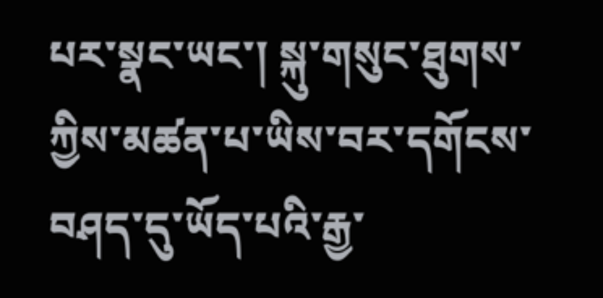པར་སྣང་ཡང་། སྐུ་གསུང་ཐུགས་ཀྱིས་མཚན་པ་ཡིས་བར་དགོངས་བཤད་དུ་ཡོད་པའི་རྒྱ་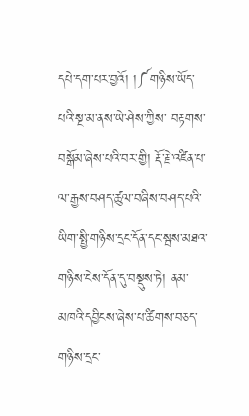དཔེ་དག་པར་བྱའོ། །༼གཉིས་ཡོད་པའི་སྔ་མ་ནས་ཡེ་ཤེས་ཀྱིས་ བརྟགས་བསྒོམ་ཞེས་པའི་བར་གྱི། རྡོ་རྗེ་འཛིན་པ་ལ་རྒྱས་བཤད་ཚུལ་བཞིས་བཤད་པའི་ཡིག་སྤྱི་གཉིས་དྲང་དོན་དང་སྦས་མཐའ་གཉིས་ངེས་དོན་དུ་བསྡུས་ཏེ། ནམ་མཁའི་དབྱིངས་ཞེས་པ་ཚིགས་བཅད་གཉིས་དྲང་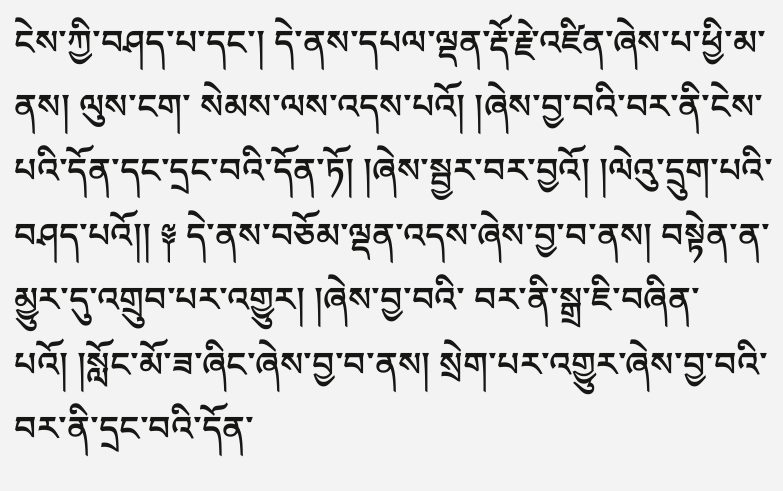ངེས་ཀྱི་བཤད་པ་དང་། དེ་ནས་དཔལ་ལྡན་རྡོ་རྗེ་འཛིན་ཞེས་པ་ཕྱི་མ་ནས། ལུས་ངག་ སེམས་ལས་འདས་པའོ། །ཞེས་བྱ་བའི་བར་ནི་ངེས་པའི་དོན་དང་དྲང་བའི་དོན་ཏོ། །ཞེས་སྦྱར་བར་བྱའོ། །ལེའུ་དྲུག་པའི་བཤད་པའོ།། ༈ དེ་ནས་བཅོམ་ལྡན་འདས་ཞེས་བྱ་བ་ནས། བསྟེན་ན་མྱུར་དུ་འགྲུབ་པར་འགྱུར། །ཞེས་བྱ་བའི་ བར་ནི་སྒྲ་ཇི་བཞིན་པའོ། །སློང་མོ་ཟ་ཞིང་ཞེས་བྱ་བ་ནས། སྲེག་པར་འགྱུར་ཞེས་བྱ་བའི་བར་ནི་དྲང་བའི་དོན་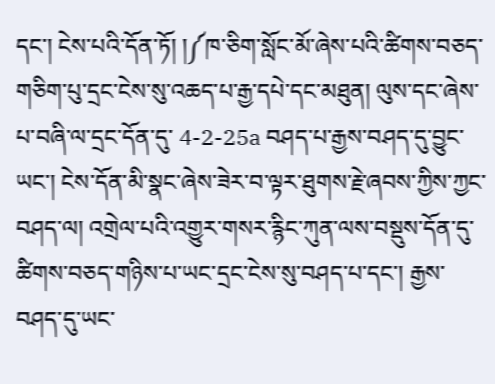དང་། ངེས་པའི་དོན་ཏོ། །༼ཁ་ཅིག་སློང་མོ་ཞེས་པའི་ཚིགས་བཅད་གཅིག་པུ་དྲང་ངེས་སུ་འཆད་པ་རྒྱ་དཔེ་དང་མཐུན། ལུས་དང་ཞེས་པ་བཞི་ལ་དྲང་དོན་དུ་ 4-2-25a བཤད་པ་རྒྱས་བཤད་དུ་བྱུང་ཡང་། ངེས་དོན་མི་སྣང་ཞེས་ཟེར་བ་ལྟར་ཐུགས་རྗེ་ཞབས་ཀྱིས་ཀྱང་བཤད་ལ། འགྲེལ་པའི་འགྱུར་གསར་རྙིང་ཀུན་ལས་བསྡུས་དོན་དུ་ཚིགས་བཅད་གཉིས་པ་ཡང་དྲང་ངེས་སུ་བཤད་པ་དང་། རྒྱས་བཤད་དུ་ཡང་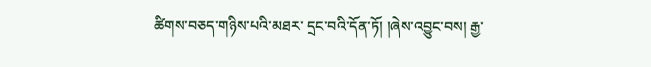ཚིགས་བཅད་གཉིས་པའི་མཐར་ དྲང་བའི་དོན་ཏོ། །ཞེས་འབྱུང་བས། རྒྱ་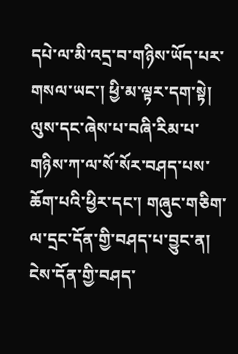དཔེ་ལ་མི་འདྲ་བ་གཉིས་ཡོད་པར་གསལ་ཡང་། ཕྱི་མ་ལྟར་དག་སྟེ། ལུས་དང་ཞེས་པ་བཞི་རིམ་པ་གཉིས་ཀ་ལ་སོ་སོར་བཤད་པས་ཆོག་པའི་ཕྱིར་དང་། གཞུང་གཅིག་ལ་དྲང་དོན་གྱི་བཤད་པ་བྱུང་ན། ངེས་དོན་གྱི་བཤད་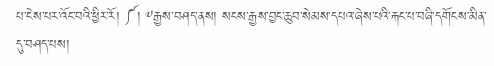པ་ངེས་པར་འོང་བའི་ཕྱིར་རོ། ༼། ༸རྒྱས་བཤད་ནས། སངས་རྒྱས་བྱང་ཆུབ་སེམས་དཔའ་ཞེས་པའི་རྐང་པ་བཞི་དགོངས་མིན་དུ་བཤད་པས།